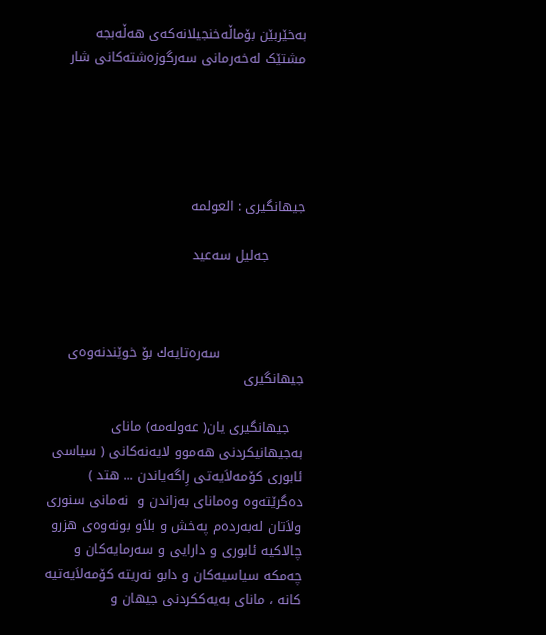به‌خێربێن بۆماڵه‌خنجیلانه‌که‌ی هه‌ڵه‌بجه‌       مشتێک له‌خه‌رمانی سه‌رگوزه‌شته‌کانی شار





جیهانگیری : العولمه‌

        جه‌لیل سه‌عید



                   سه‌ره‌تایه‌ك بۆ خوێندنه‌وه‌ی جیهانگیری

   جیهانگیری یان( عه‌وله‌مه‌) مانای به‌جیهانیكردنی هه‌موو لایه‌نه‌كانی ( سیاسی ئابوری كۆمه‌لاَیه‌تی رِاگه‌یاندن ... هتد ) ده‌گرێته‌وه‌ وه‌مانای به‌زاندن و  نه‌مانی سنوری ولاَتان له‌به‌رده‌م په‌خش و بلاَو بونه‌وه‌ی هزرو چالاكیه‌ ئابوری و دارایی و سه‌رمایه‌كان و چه‌مكه‌ سیاسیه‌كان و دابو نه‌ریته‌ كۆمه‌لاَیه‌تیه‌ كانه‌ ، مانای به‌یه‌ككردنی جیهان و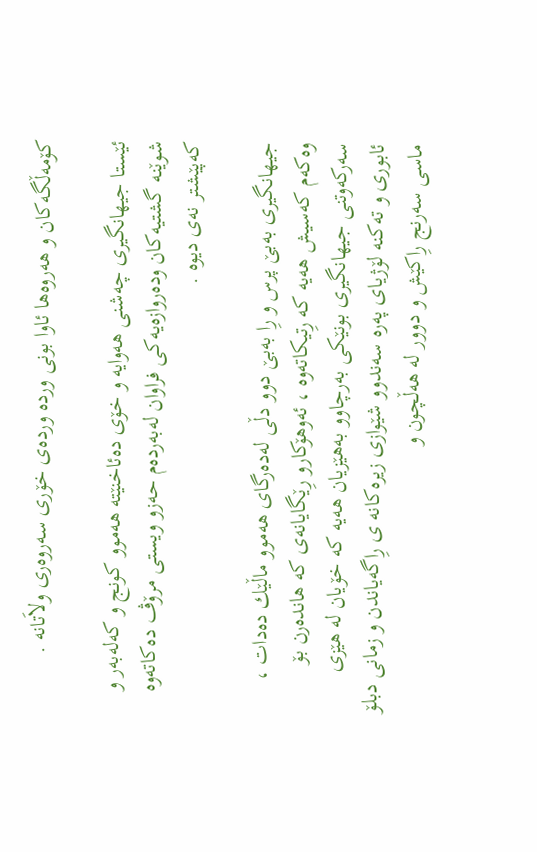كۆمه‌ڵگه‌كان و هه‌روه‌ها ئاوا بونی ورده‌ ورده‌ی خۆری سه‌روه‌ری ولاَتانه‌ .

ئێستا جیهانگیری چه‌شنی هه‌وایه‌ و خۆی ده‌ئاخنێته‌ هه‌موو كونج و كه‌له‌به‌ر و شوێنه‌ گشتیه‌كان وده‌روازه‌یه‌كی فراوان له‌به‌رده‌م حه‌زو ویستی مرۆڤ ده‌كاته‌وه‌ كه‌پێشتر نه‌ی دیوه‌ .

جیهانگیری به‌بێ پرس و رِا به‌بێ دوو دڵی له‌ده‌رگای هه‌موو ماڵێك ده‌دات ، وه‌كه‌م كه‌سیش هه‌یه‌ كه‌ رِتیكاته‌وه‌ ، ئه‌وهۆكارو رِێگایانه‌ی كه‌ هانده‌رن بۆ سه‌ركه‌وتنی جیهانگیری بونێكی به‌رچاوو به‌هێزیان هه‌یه‌ كه‌ خۆیان له‌ هێزی ئابوری و ته‌كنه‌ لۆژیای په‌ره‌ سه‌ندوو شێوازی زیره‌كانه‌ ی رِاگه‌یاندن و زمانی دبلۆ ماسی سه‌رنج رِاكێش و دوور له‌ هه‌ڵچون و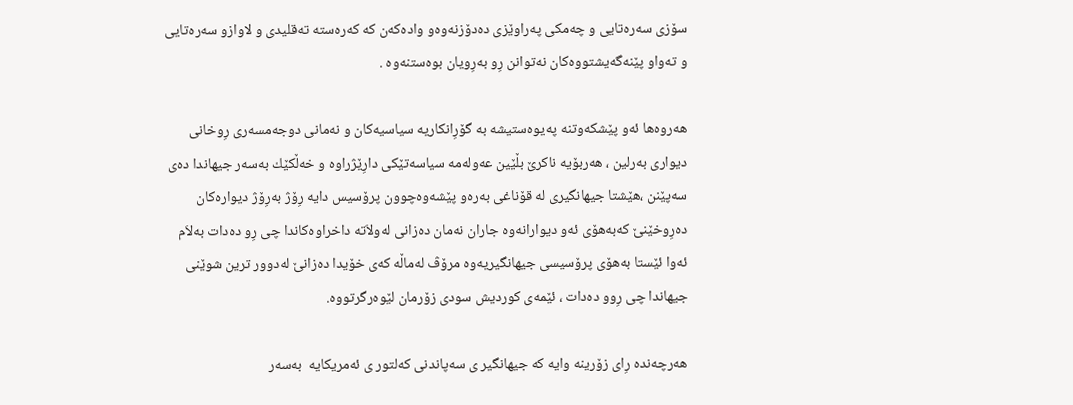سۆزی سه‌ره‌تایی و چه‌مكی په‌راوێزی ده‌دۆزنه‌وه‌و واده‌كه‌ن كه‌ كه‌ره‌سته‌ ته‌قلیدی و لاوازو سه‌ره‌تایی و ته‌واو پێنه‌گه‌یشتووه‌كان نه‌توانن رِو به‌رِویان بوه‌ستنه‌وه‌ .

هه‌روه‌ها ئه‌و پێشكه‌وتنه‌ په‌یوه‌ستیشه‌ به‌ گۆرِانكاریه‌ سیاسیه‌كان و نه‌مانی دوجه‌مسه‌ری رِوخانی  دیواری به‌رلین ، هه‌ربۆیه‌ ناكرێ بڵێین عه‌وله‌مه‌ سیاسه‌تێكی دارِێژراوه‌ و خه‌ڵكێك به‌سه‌ر جیهاندا ده‌ی سه‌پێنن ،هێشتا جیهانگیری له‌ قۆناغی به‌ره‌و پێشه‌وه‌چوون پرۆسیس دایه‌ رِۆژ به‌رِۆژ دیواره‌كان ده‌رِوخێنێ كه‌به‌هۆی ئه‌و دیوارانه‌وه‌ جاران نه‌مان ده‌زانی له‌ولاَته‌ داخراوه‌كاندا چی رِو ده‌دات به‌لاَم ئه‌وا ئێستا به‌هۆی پرۆسیسی جیهانگیریه‌وه‌ مرۆڤ له‌ماڵه‌ كه‌ی خۆیدا ده‌زانێ له‌دوور ترین شوێنی جیهاندا چی رِوو ده‌دات ، ئێمه‌ى كوردیش سودی زۆرمان لێوه‌رگرتووه‌.

هه‌رچه‌نده‌ رِای زۆرینه‌ وایه‌ كه‌ جیهانگیر ی سه‌پاندنی كه‌لتور ی ئه‌مریكایه‌  به‌سه‌ر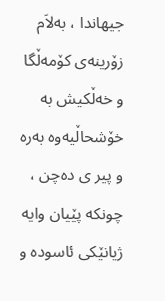جیهاندا ، به‌لاَم زۆرینه‌ی كۆمه‌ڵگا و خه‌ڵكیش به‌ خۆشحاڵیه‌وه‌ به‌ره‌ و پیر ی ده‌چن ، چونكه‌ پێیان وایه‌ ژیانێكی ئاسوده‌ و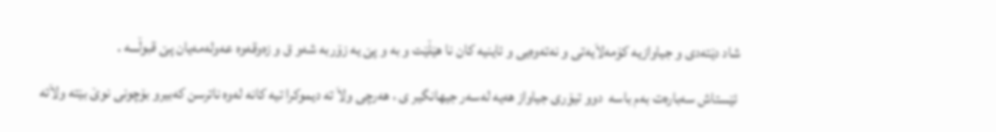شاد دێته‌دی و جیاوازیه‌ كۆمه‌لاَیه‌تی و نه‌ته‌وه‌یی و ئاینیه‌ كان نا هێڵێت و به‌ و پێ یه‌ زۆربه‌ شه‌و ق و زه‌وقه‌وه‌ عه‌وله‌مه‌یان پێ قبوڵـــه‌ .

 ئێستاش سه‌باره‌ت به‌م باسه‌  دوو تیۆری جیاواز هه‌یه‌ له‌سه‌ر جیهانگیر ی ، هه‌رچی ولاَ ته‌ دیموكرا تیه‌ كانه‌ له‌وه‌ ناترسن كه‌بیرو بۆچونی نوێ بێته‌ ولاَته‌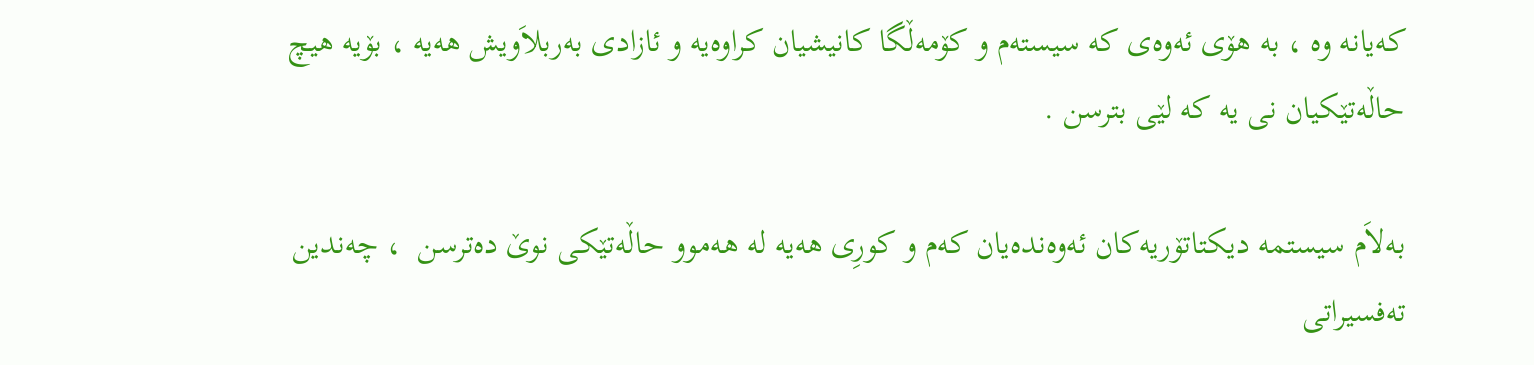كه‌یانه‌ وه‌ ، به‌ هۆی ئه‌وه‌ی كه‌ سیسته‌م و كۆمه‌ڵگا كانیشیان كراوه‌یه‌ و ئازادی به‌ربلاَویش هه‌یه‌ ، بۆیه‌ هیچ حاڵه‌تێكیان نی یه‌ كه‌ لێی بترسن .

به‌لاَم سیستمه‌ دیكتاتۆریه‌كان ئه‌وه‌نده‌یان كه‌م و كورِی هه‌یه‌ له‌ هه‌موو حاڵه‌تێكی نوێ ده‌ترسن  ، چه‌ندین ته‌فسیراتی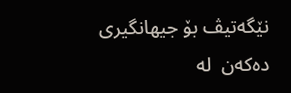نێگه‌تیڤ بۆ جیهانگیری ده‌كه‌ن  له‌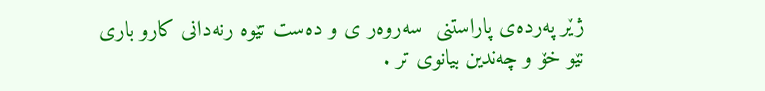ژێر په‌رده‌ی پاراستنی  سه‌روه‌ر ی و ده‌ست تێوه‌ رنه‌دانی كارو باری نێو خۆ و چه‌ندین بیانوی تر .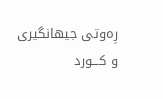رِه‌وتی جیهانگیری و كـــورد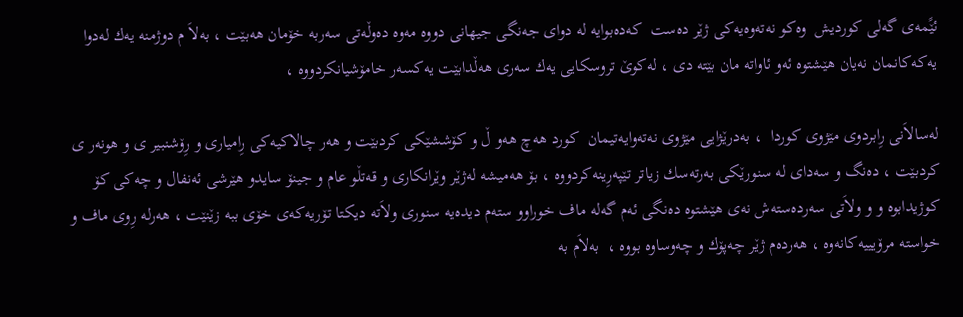ئێًمه‌ی گه‌لی كوردیش  وه‌كو نه‌ته‌وه‌یه‌كی ژێر ده‌ست  كه‌ده‌بوایه‌ له‌ دوای جه‌نگی جیهانی دووه‌ مه‌وه‌ ده‌وڵه‌تی سه‌ربه‌ خۆمان هه‌بێت ، به‌لاَ م دوژمنه‌ یه‌ك له‌دوا یه‌كه‌كانمان نه‌یان هێشتوه‌ ئه‌و ئاواته‌ مان بێته‌ دی ، له‌كوێ تروسكایی یه‌ك سه‌ری هه‌ڵدابێت یه‌كسه‌ر خامۆشیانكردووه‌ ،

له‌سالاَنی رِابردوی مێژوى كوردا  ، به‌درێژایی مێژوی نه‌ته‌وایه‌تیمان  كورد هه‌چ هه‌و ڵ و كۆششێكی كردبێت و هه‌ر چالاكیه‌كی رِامیاری و رِۆشنبیر ی و هونه‌ر ی كردبێت ، ده‌نگ و سه‌دای له‌ سنورێكی به‌رته‌سك زیاتر تێپه‌رِینه‌كردووه‌ ، بۆ هه‌میشه‌ له‌ژێر وێرانكاری و قه‌تڵو عام و جینۆ سایدو هێرشی ئه‌نفال و چه‌كی كۆ كوژیدابوه‌ و و ولاَتی سه‌رده‌سته‌ش نه‌ی هێشتوه‌ ده‌نگی ئه‌م گه‌له‌ ماف خوراوو سته‌م دیده‌یه‌ سنوری ولاَته‌ دیكتا تۆریه‌كه‌ی خۆی ببه‌ زێنێت ، هه‌رله‌ رِوی ماف و خواسته‌ مرۆیییه‌كانه‌وه‌ ، هه‌رده‌م ژێر چه‌پۆك و چه‌وساوه‌ بووه‌ ،  به‌لاَم به‌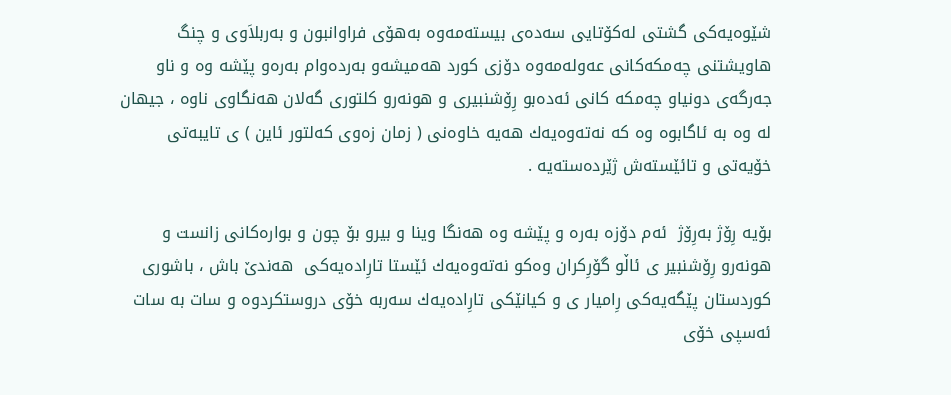شێوه‌یه‌كی گشتی له‌كۆتایی سه‌ده‌ی بیسته‌مه‌وه‌ به‌هۆی فراوانبون و به‌ربلاَوی و چنگ هاویشتنی چه‌مكه‌كانی عه‌وله‌مه‌وه‌ دۆزی كورد هه‌میشه‌و به‌رده‌وام به‌ره‌و پێشه‌ وه‌ و ناو جه‌رگه‌ی دونیاو چه‌مكه‌ كانی ئه‌ده‌بو رِۆشنبیری و هونه‌رو كلتوری گه‌لان هه‌نگاوی ناوه‌ ، جیهان له‌ وه‌ به‌ ئاگابوه‌ وه‌ كه‌ نه‌ته‌وه‌یه‌ك هه‌یه‌ خاوه‌نی ( زمان زه‌وى كه‌لتور ئاین ) ی تایبه‌تی خۆیه‌تی و تائێسته‌ش ژێرده‌سته‌یه‌ .

بۆیه‌ رِۆژ به‌رِۆژ  ئه‌م دۆزه‌ به‌ره‌ و پێشه‌ وه‌ هه‌نگا وینا و بیرو بۆ چون و بواره‌كانی زانست و هونه‌رو رِۆشنبیر ی ئاڵو گۆرِكران وه‌كو نه‌ته‌وه‌یه‌ك ئێستا تارِاده‌یه‌كی  هه‌ندێ باش ، باشوری كوردستان پێگه‌یه‌كی رِامیار ی و كیانێكی تارِاده‌یه‌ك سه‌ربه‌ خۆی دروستكردوه‌ و سات به‌ سات ئه‌سپی خۆی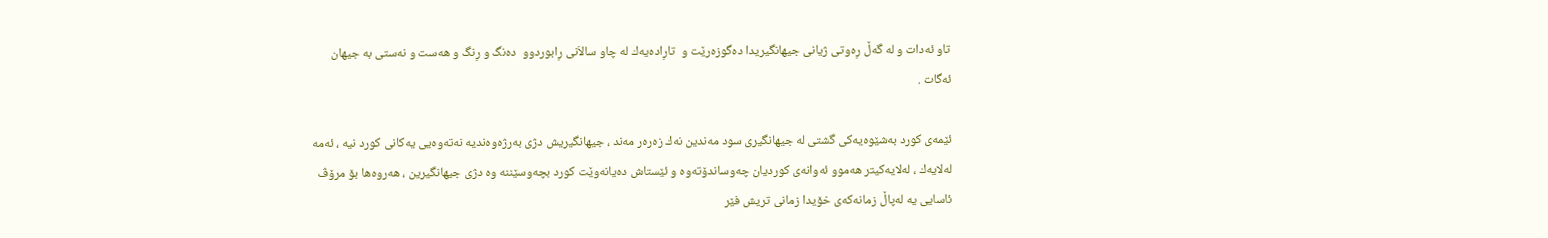تاو ئه‌دات و له‌ گه‌ڵ رِه‌وتی ژیانی جیهانگیریدا ده‌گوزه‌رێت و  تارِاده‌یه‌ك له‌ چاو سالاَنی رِابوردوو  ده‌نگ و رِنگ و هه‌ست و نه‌ستی به‌ جیهان ئه‌گات .

ئێمه‌ی كورد به‌شێوه‌یه‌كی گشتی له‌ جیهانگیری سود مه‌ندین نه‌ك زه‌ره‌ر مه‌ند ، جیهانگیریش دژی به‌رژه‌وه‌ندیه‌ نه‌ته‌وه‌یی یه‌كانی كورد نیه‌ ، ئه‌مه‌ له‌لایه‌ك ، له‌لایه‌كیتر هه‌موو ئه‌وانه‌ی كوردیان چه‌وساندۆته‌وه‌ و ئێستاش ده‌یانه‌وێت كورد بچه‌وسێننه‌ وه‌ دژی جیهانگیرین ، هه‌روه‌ها بۆ مرۆڤ ئاسایی یه‌ له‌پاڵ زمانه‌كه‌ی خۆیدا زمانی تریش فێر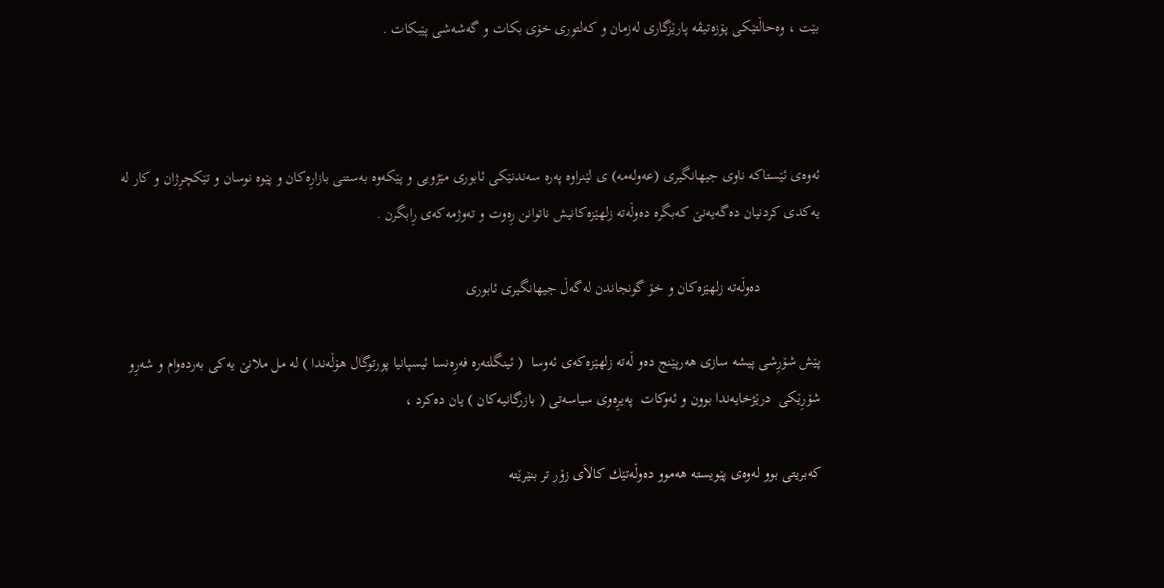بێت ، وه‌حاڵتێكی پۆزه‌تیڤه‌ پارێزگاری له‌زمان و كه‌لتوری خۆی بكات و گه‌شه‌شی پێبكات .



ئه‌وه‌ی ئێستاكه‌ ناوی جیهانگیری (عه‌وله‌مه‌) ی لێنراوه‌ په‌ره‌ سه‌ندنێكی ئابوری مێژویی و پێكه‌وه‌ به‌ستنى بازارِه‌كان و پێوه‌ نوسان و تێكچرِژان و كار له‌ یه‌كدی كردنیان ده‌گه‌یه‌نێ كه‌بگره‌ ده‌وڵه‌ته‌ زلهێزه‌كانیش ناتوانن رِه‌وت و ته‌وژمه‌كه‌ی رِابگرن .

                ده‌وڵه‌ته‌ زلهێزه‌كان و خۆ گونجاندن له‌گه‌ڵ جیهانگیری ئابوری

پێش شۆرِشی پیشه‌ سازی هه‌رپێنج ده‌و ڵه‌ته‌ زلهێزه‌كه‌ی ئه‌وسا  ( ئینگلته‌ره‌ فه‌رِه‌نسا ئیسپانیا پورتوگال هۆڵه‌ندا ) له‌ مل ملانێ یه‌كی به‌رده‌وام و شه‌رِو شۆرِێكی  درێژخایه‌ندا بوون و ئه‌وكات  په‌یرِه‌وی سیاسه‌تی ( بازرگانیه‌كان ) یان ده‌كرد ،

كه‌بریتی بوو له‌وه‌ی پێویسته‌ هه‌موو ده‌وڵه‌تێك كالاَی زۆر تر بنێرێته‌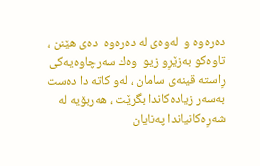ده‌ره‌وه‌ و  له‌وه‌ی له‌ ده‌ره‌وه‌  ده‌ی هێنن ،  تاوه‌كو به‌زێرِو زیو  وه‌ك سه‌رچاوه‌یه‌كی رِاسته‌ قینه‌ی سامان ، له‌و كاته‌ دا ده‌ست به‌سه‌ر زیاده‌كاندا بگرێت ، هه‌ربۆیه‌ له‌ شه‌رِه‌كانیاندا په‌نایان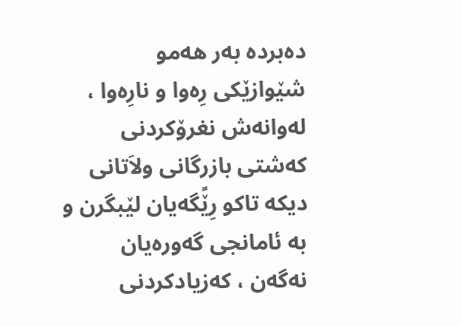ده‌برده‌ به‌ر هه‌مو شێوازێكی رِه‌وا و نارِه‌وا ،  له‌وانه‌ش نغرۆكردنی كه‌شتی بازرگانی ولاَتانی دیكه‌ تاكو رِێًگه‌یان لێبگرن و به‌ ئامانجی گه‌وره‌یان نه‌گه‌ن ، كه‌زیادكردنی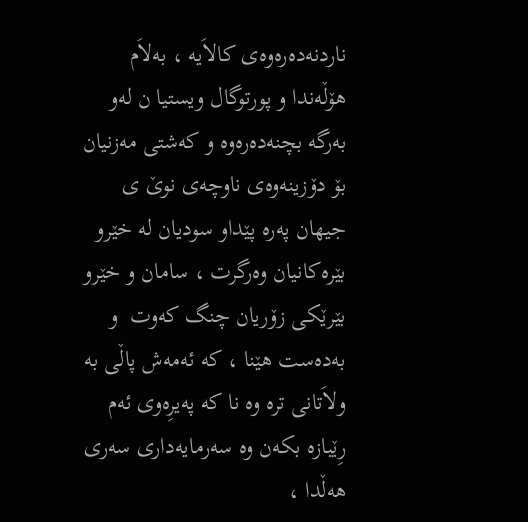ناردنه‌ده‌ره‌وه‌ی كالاَیه‌ ، به‌لاَم هۆڵه‌ندا و پورتوگال ویستیا ن له‌و به‌رگه‌ بچنه‌ده‌ره‌وه‌ و كه‌شتی مه‌زنیان  بۆ دۆزینه‌وه‌ی ناوچه‌ی نوێ ی جیهان په‌ره‌ پێداو سودیان له‌ خێرو بێره‌كانیان وه‌رگرت ، سامان و خێرو بێرێكی زۆریان چنگ كه‌وت  و به‌ده‌ست هێنا ، كه‌ ئه‌مه‌ش پاڵی به‌ ولاَتانی تره‌ وه‌ نا كه‌ په‌یرِه‌وی ئه‌م رِێبازه‌ بكه‌ن وه‌ سه‌رمایه‌داری سه‌ری هه‌ڵدا ،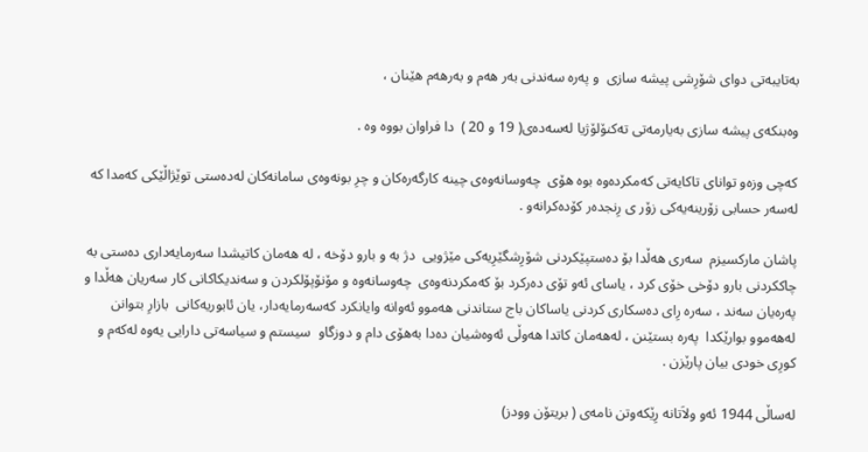به‌تایبه‌تی دوای شۆرِشی پیشه‌ سازی  و په‌ره‌ سه‌ندنی به‌ر هه‌م و به‌رهه‌م هێنان ،

وه‌بنكه‌ی پیشه‌ سازی به‌یارمه‌تی ته‌كنۆلۆژیا له‌سه‌ده‌ی( 19 و 20 )  دا فراوان بووه‌ وه‌ .

كه‌چی وزه‌و توانای تاكایه‌تی كه‌مكرده‌وه‌ بوه‌ هۆی  چه‌وسانه‌وه‌ی چینه‌ كارگه‌ره‌كان و چرِ بونه‌وه‌ی سامانه‌كان له‌ده‌ستی توێژاڵێكی كه‌مدا كه‌ له‌سه‌ر حسابی زۆرینه‌یه‌كی زۆر ی رِنجده‌ر كۆده‌كرانه‌و .

پاشان ماركسیزم  سه‌ری هه‌ڵدا بۆ ده‌ستپێكردنی شۆرِشگێرِیه‌كی مێژویی  دژ به‌ و بارو دۆخه‌ ، له‌ هه‌مان كاتیشدا سه‌رمایه‌داری ده‌ستی به‌ چاككردنی بارو دۆخی خۆی كرد ، یاسای ئه‌و تۆی ده‌ركرد بۆ كه‌مكردنه‌وه‌ی  چه‌وسانه‌وه‌ و مۆنۆپۆلكردن و سه‌ندیكاكانی كار سه‌ریان هه‌ڵدا و په‌ره‌یان سه‌ند ، سه‌ره‌ رِای ده‌سكاری كردنی یاساكان باج ستاندنی هه‌موو ئه‌وانه‌ وایانكرد كه‌سه‌رمایه‌دار، یان ئابوریه‌كانی  بازارِ بتوانن له‌هه‌موو بوارێكدا  په‌ره‌ بستێنن ، له‌هه‌مان كاتدا هه‌وڵی ئه‌وه‌شیان ده‌دا به‌هۆی دام و دوزگاو  سیستم و سیاسه‌تی دارایی یه‌وه‌ له‌كه‌م و كورِی خودی بیان پارێزن .

له‌ساڵی 1944 ئه‌و ولاَتانه‌ رِێكه‌وتن نامه‌ی ( بریتۆن وودز)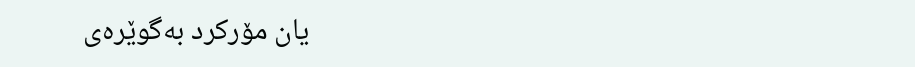یان مۆركرد به‌گوێره‌ی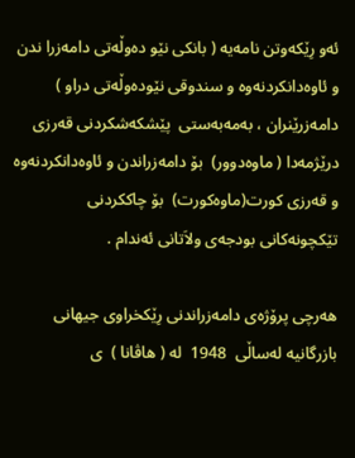ئه‌و رِێكه‌وتن نامه‌یه‌ ( بانكی نێو ده‌وڵه‌تی دامه‌زرا ندن و ئاوه‌دانكردنه‌وه‌ و سندوقی نێوده‌وڵه‌تی دراو ) دامه‌زرێنران ، به‌مه‌به‌ستی  پێشكه‌شكردنی قه‌رزی درێژمه‌دا ( ماوه‌دوور)  بۆ دامه‌زراندن و ئاوه‌دانكردنه‌وه‌ و قه‌رزی كورت(ماوه‌كورت)  بۆ چاككردنی تێكچونه‌كانی بودجه‌ی ولاَتانی ئه‌ندام .

هه‌رچی پرۆژه‌ی دامه‌زراندنی رِێكخراوی جیهانی بازرگانیه‌ له‌ساڵی  1948  له‌ ( هاڤانا )  ی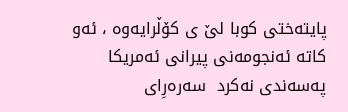پایته‌ختی كوبا لێ ی كۆڵرایه‌وه‌ ، ئه‌و كاته‌ ئه‌نجومه‌نی پیرانی ئه‌مریكا  په‌سه‌ندی نه‌كرد  سه‌ره‌رِای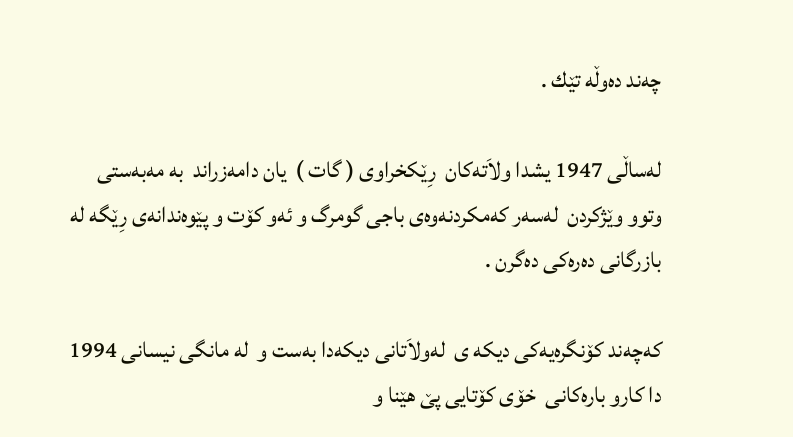چه‌ند ده‌وڵه‌ تێك .

له‌ساڵی 1947 یشدا ولاَته‌كان  رِێكخراوی ( گات )  یان دامه‌زراند  به‌ مه‌به‌ستی وتوو وێژكردن  له‌سه‌ر كه‌مكردنه‌وه‌ی باجی گومرگ و ئه‌و كۆت و پێوه‌ندانه‌ی رِێگه‌ له‌ بازرگانی ده‌ره‌كی ده‌گرن .

كه‌چه‌ند كۆنگره‌یه‌كی دیكه‌ ى  له‌ولاَتانی دیكه‌دا به‌ست و  له‌ مانگی نیسانی 1994  دا كارو باره‌كانی  خۆی كۆتایی پێ هێنا و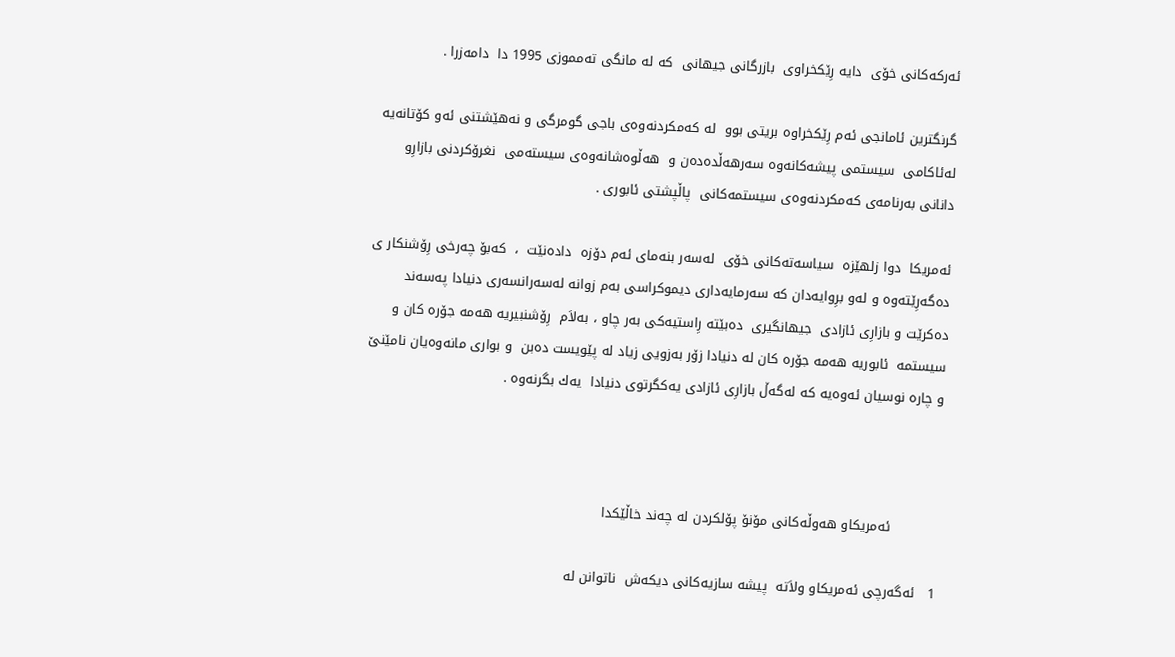ئه‌ركه‌كانی خۆی  دایه‌ رِێكخراوی  بازرگانی جیهانی  كه‌ له‌ مانگی ته‌مموزی 1995 دا  دامه‌زرا .

گرنگترین ئامانجی ئه‌م رِێكخراوه‌ بریتی بوو  له‌ كه‌مكردنه‌وه‌ى باجی گومرگی و نه‌هێشتنی ئه‌و كۆتانه‌یه‌ له‌ئاكامی  سیستمی پیشه‌كانه‌وه‌ سه‌رهه‌ڵده‌ده‌ن و  هه‌ڵوه‌شانه‌وه‌ی سیسته‌می  نغرۆكردنی بازارِو دانانی به‌رنامه‌ی كه‌مكردنه‌وه‌ی سیستمه‌كانی  پاڵپشتی ئابوری .

ئه‌مریكا  دوا زلهێزه‌  سیاسه‌ته‌كانی خۆی  له‌سه‌ر بنه‌مای ئه‌م دۆزه‌  داده‌نێت  ،  كه‌بۆ چه‌رخی رِۆشنكار ی ده‌گه‌رِێته‌وه‌ و له‌و برِوایه‌دان كه‌ سه‌رمایه‌داری دیموكراسی به‌م زوانه‌ له‌سه‌رانسه‌ری دنیادا په‌سه‌ند ده‌كرێت و بازارِی ئازادی  جیهانگیری  ده‌بێته‌ رِاستیه‌كی به‌ر چاو ، به‌لاَم  رِۆشنبیریه‌ هه‌مه‌ جۆره‌ كان و سیستمه‌  ئابوریه‌ هه‌مه‌ جۆره‌ كان له‌ دنیادا زۆر به‌زویی زیاد له‌ پێویست ده‌بن  و بواری مانه‌وه‌یان نامێنێ و چاره‌ نوسیان ئه‌وه‌یه‌ كه‌ له‌گه‌ڵ بازارِی ئازادی یه‌كگرتوی دنیادا  یه‌ك بگرنه‌وه‌ .



           ئه‌مریكاو هه‌وڵه‌كانی مۆنۆ پۆلكردن له‌ چه‌ند خاڵێكدا

1   ئه‌گه‌رچی ئه‌مریكاو ولاَته‌  پیشه‌ سازیه‌كانی دیكه‌ش  ناتوانن له‌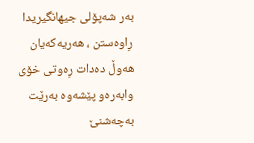به‌ر شه‌پۆلی جیهانگیریدا رِاوه‌ستن ، هه‌ریه‌كه‌یان هه‌وڵ ده‌دات رِه‌وتی خۆی وابه‌ره‌و پێشه‌وه‌ به‌رێت  به‌چه‌شنێ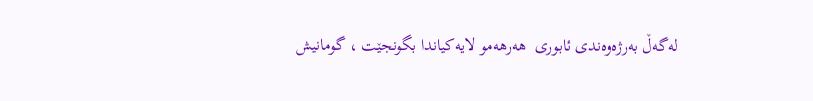له‌گه‌ڵ به‌رژه‌وه‌ندی ئابوری  هه‌رهه‌مو لایه‌كیاندا بگونجێت ، گومانیش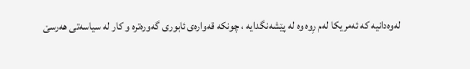له‌وه‌دانیه‌ كه‌ ئه‌مریكا له‌م رِوه‌ وه‌ له‌ پێشه‌نگدایه‌ ، چونكه‌ قه‌واره‌ی ئابوری گه‌وره‌تره‌ و كار له‌ سیاسه‌تی هه‌رسێ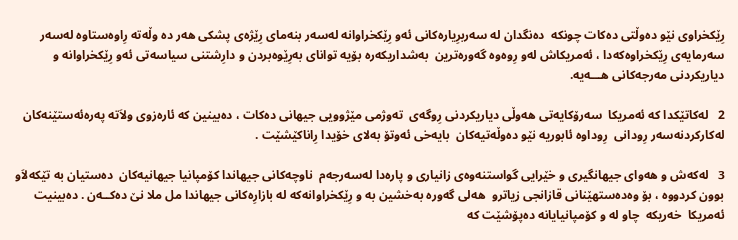رِێكخراوی نێو ده‌وڵتی ده‌كات چونكه‌  ده‌نگدان له‌ سه‌ربرِیاره‌كانی ئه‌و رِێكخراوانه‌ له‌سه‌ر بنه‌مای رِێژه‌ی پشكی هه‌ر ده‌ وڵه‌ته‌ رِاوه‌ستاوه‌ له‌سه‌ر سه‌رمایه‌ی رِێكخراوه‌كه‌دا ، ئه‌مریكاش له‌و رِوه‌وه‌ گه‌وره‌ترین  به‌شداریكه‌ره‌ بۆیه‌ توانای به‌رِێوه‌بردن و دارِشتنی سیاسه‌تی ئه‌و رِێكخراوانه‌ و دیاریكردنی مه‌رجه‌كانی هـــه‌یه‌.

2   له‌كاتێكدا كه‌ ئه‌مریكا  سه‌رۆكایه‌تی هه‌وڵی دیاریكردنی رِوگه‌ی  ته‌وژمی مێژوویی جیهانی ده‌كات ، ده‌بینین كه‌ ئاره‌زوی ولاَته‌ په‌ره‌ئه‌ستێنه‌كان  له‌كاركردنه‌سه‌ر رِودانی  رِوداوه‌ ئابوریه‌ نێو ده‌وڵه‌تیه‌كان  بایه‌خی ئه‌وتۆ به‌لای خۆیدا رِاناكێشێت .

3   له‌كه‌ش و هه‌وای جیهانگیری و خێرایی گواستنه‌وه‌ی زانیاری و پاره‌دا له‌سه‌رجه‌م  ناوچه‌كانی جیهاندا كۆمپانیا جیهانیه‌كان  ده‌ستیان به‌ تێكه‌لاَو بوون كردووه‌ ، بۆ وه‌ده‌ستهێنانی قازانجی زیاترو  هه‌لی گه‌وره‌ به‌خشین به‌ و رِێكخراوانه‌كه‌ له‌ بازارِه‌كانی جیهاندا مل ملا نێ ده‌كــه‌ن . ده‌بینیت ئه‌مریكا  خه‌ریكه‌  چاو له‌ و كۆمپانیایانه‌ ده‌پۆشێت كه‌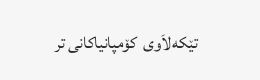تێكه‌لاَوی  كۆمپانیاكانی تر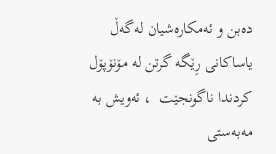ده‌بن و ئه‌مكاره‌شیان له‌گه‌ڵ یاساكانی رِێگه‌ گرتن له‌ مۆنۆپۆل كردندا ناگونجێت  ، ئه‌ویش به‌ مه‌به‌ستی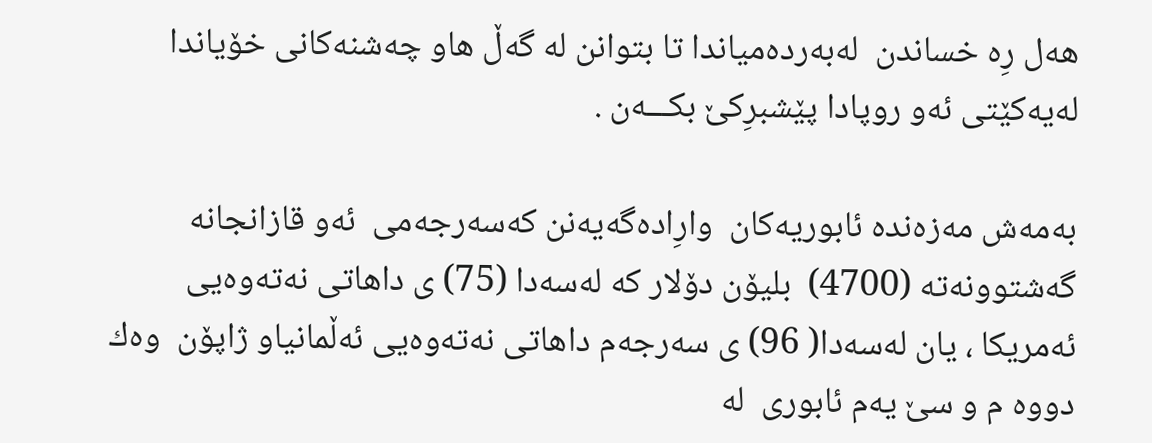هه‌ل رِه‌ خساندن  له‌به‌رده‌میاندا تا بتوانن له‌ گه‌ڵ هاو چه‌شنه‌كانی خۆیاندا له‌یه‌كێتی ئه‌و روپادا پێشبرِكێ بكـــه‌ن .

به‌مه‌ش مه‌زه‌نده‌ ئابوریه‌كان  وارِاده‌گه‌یه‌نن كه‌سه‌رجه‌می  ئه‌و قازانجانه‌ گه‌شتوونه‌ته‌ (4700)  بلیۆن دۆلار كه‌ له‌سه‌دا (75) ی داهاتی نه‌ته‌وه‌یی ئه‌مریكا ، یان له‌سه‌دا( 96) ی سه‌رجه‌م داهاتی نه‌ته‌وه‌یی ئه‌ڵمانیاو ژاپۆن  وه‌ك دووه‌ م و سێ یه‌م ئابوری  له‌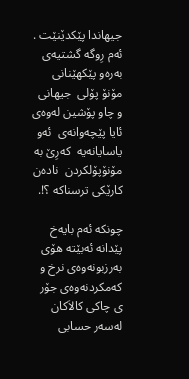جیهاندا پێكدێنێت .  ئه‌م رِوگه‌ گشتیه‌ی  به‌ره‌و پێكهێنانی مۆنۆ پۆلی  جیهانی و چاو پۆشین له‌وه‌ی ئایا پێچه‌وانه‌ی  ئه‌و یاسایانه‌یه‌  كه‌رِێ به‌ مۆنۆپۆلكردن  ناده‌ن كارێكی ترسناكه‌ ؟!.

چونكه‌ ئه‌م بایه‌خ پێدانه‌ ئه‌بێته‌ هۆی به‌رزبونه‌وه‌ی نرخ و كه‌مكردنه‌وه‌ی جۆر ی چاكی كالاَكان له‌سه‌ر حسابی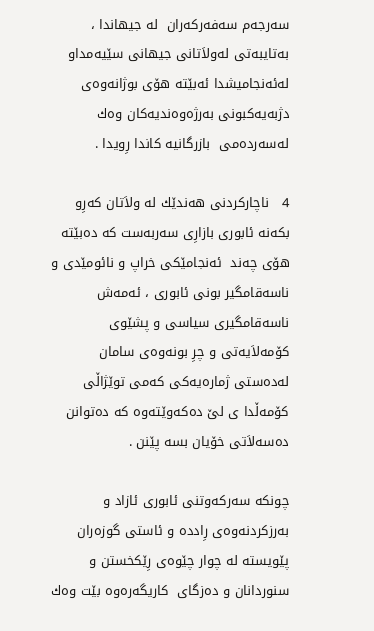سه‌رجه‌م سه‌فه‌ركه‌ران  له‌ جیهاندا ، به‌تایبه‌تی له‌ولاَتانی جیهانی سێیه‌مداو له‌ئه‌نجامیشدا ئه‌بێته‌ هۆی بوژانه‌وه‌ی دژبه‌یه‌كبونی به‌رژه‌وه‌ندیه‌كان وه‌ك له‌سه‌رده‌می  بازرگانیه‌ كاندا رِویدا .

4   ناچاركردنی هه‌ندێك له‌ ولاَتان كه‌رِو بكه‌نه‌ ئابوری بازارِی سه‌ربه‌ست كه‌ ده‌بێته‌ هۆی چه‌ند  ئه‌نجامێكی خراپ و نائومێدی و ناسه‌قامگیر بونی ئابوری ، ئه‌مه‌ش ناسه‌قامگیری سیاسی و پشێوی كۆمه‌لاَیه‌تی و چرِ بونه‌وه‌ی سامان له‌ده‌ستی ژماره‌یه‌كی كه‌می توێژاڵی كۆمه‌ڵدا ى لێ ده‌كه‌وێته‌وه‌ كه‌ ده‌توانن ده‌سه‌لاَتی خۆیان بسه‌ پێنن .

چونكه‌ سه‌ركه‌وتنی ئابوری ئازاد و به‌رزكردنه‌وه‌ی رِادده‌ و ئاستی گوزه‌ران  پێویسته‌ له‌ چوار چێوه‌ی رِێكخستن و سنوردانان و ده‌زگای  كاریگه‌ره‌وه‌ بێت وه‌ك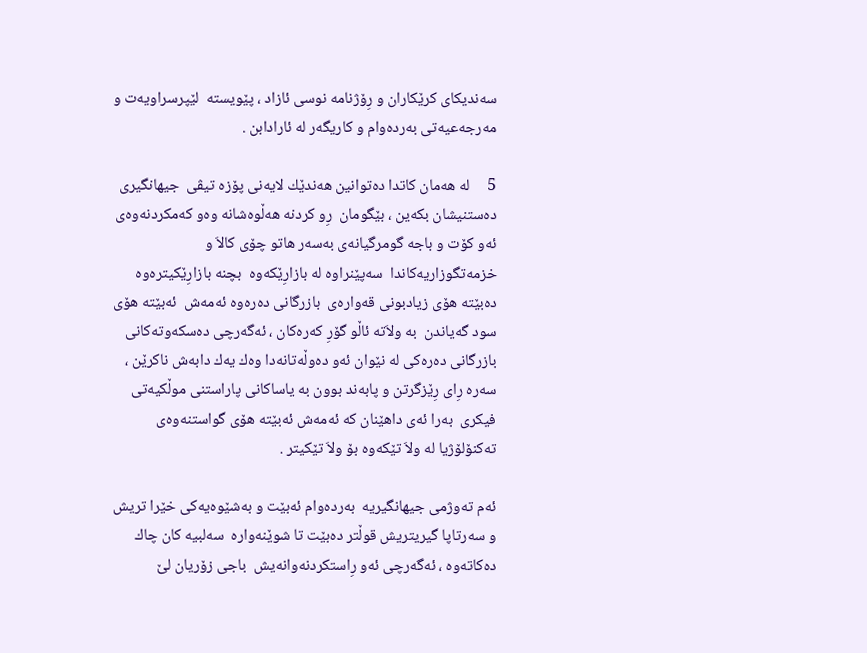سه‌ندیكای كرێكاران و رِۆژنامه‌ نوسی ئازاد ، پێویسته‌  لێپرسراویه‌ت و مه‌رجه‌عیه‌تی به‌رده‌وام و كاریگه‌ر له‌ ئارادابن .

5     له‌ هه‌مان كاتدا ده‌توانین هه‌ندێك لایه‌نی پۆزه‌ تیڤی  جیهانگیری ده‌ستنیشان بكه‌ین ، بێگومان  رِو كردنه‌ هه‌ڵوه‌شانه‌ وه‌و كه‌مكردنه‌وه‌ی ئه‌و كۆت و باجه‌ گومرگیانه‌ی به‌سه‌ر هاتو چۆی كالاَ و خزمه‌تگوزاریه‌كاندا  سه‌پێنراوه‌ له‌ بازارِێكه‌وه‌  بچنه‌ بازارِێكیتره‌وه‌  ده‌بێته‌ هۆی زیادبونی قه‌واره‌ی  بازرگانی ده‌ره‌وه‌ ئه‌مه‌ش  ئه‌بێته‌ هۆی سود گه‌یاندن  به‌ ولاَته‌ ئاڵو گۆرِ كه‌ره‌كان ، ئه‌گه‌رچی ده‌سكه‌وته‌كانی بازرگانی ده‌ره‌كی له‌ نێوان ئه‌و ده‌وڵه‌تانه‌دا وه‌ك یه‌ك دابه‌ش ناكرێن ، سه‌ره‌ رِای رِێزگرتن و پابه‌ند بوون به‌ یاساكانی پاراستنی موڵكیه‌تی فیكری  به‌را ئه‌ی داهێنان كه‌ ئه‌مه‌ش ئه‌بێته‌ هۆی گواستنه‌وه‌ی  ته‌كنۆلۆژیا له‌ ولاَ تێكه‌وه‌ بۆ ولاَ تێكیتر .

ئه‌م ته‌وژمی جیهانگیریه‌  به‌رده‌وام ئه‌بێت و به‌شێوه‌یه‌كی خێرا تریش و سه‌رتاپا گیریتریش قوڵتر ده‌بێت تا شوێنه‌واره‌  سه‌لبیه‌ كان چاك ده‌كاته‌وه‌ ، ئه‌گه‌رچی ئه‌و رِاستكردنه‌وانه‌یش  باجی زۆریان لێ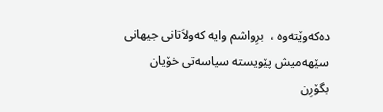ده‌كه‌وێته‌وه‌ ،  برِواشم وایه‌ كه‌ولاَتانی جیهانی سێهه‌میش پێویسته‌ سیاسه‌تی خۆیان  بگۆرِن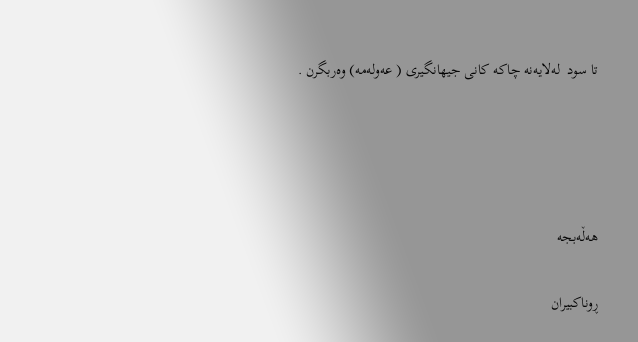تا سود  له‌لایه‌نه‌ چاكه‌ كانی جیهانگیری ( عه‌وله‌مه‌) وه‌ربگرن .




هه‌ڵه‌بجه‌

ڕوناکبیران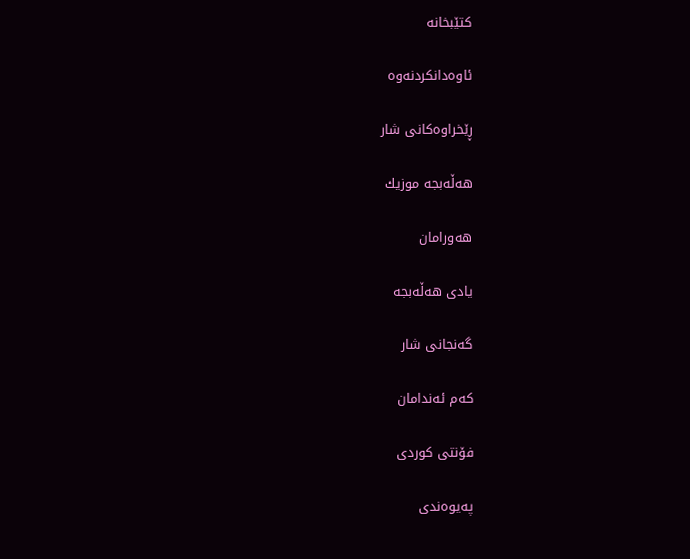كتێبخانه‌

ئاوه‌دانکردنه‌وه‌

ڕێخراوه‌کانی شار

هه‌ڵه‌بجه‌ موزیك

هه‌ورامان

یادی هه‌ڵه‌بجه‌

گه‌نجانی شار

که‌م ئه‌ندامان

فۆنتی کوردی

په‌یوه‌ندی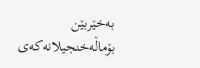به‌خێربێن بۆماڵه‌خنجیلانه‌که‌ی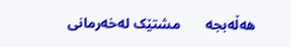هه‌ڵه‌بجه‌       مشتێک له‌خه‌رمانی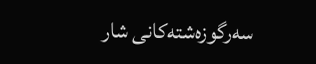سه‌رگوزه‌شته‌کانی شار